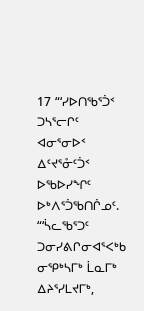17 “‘ᓯᐅᑎᖃᕐᑑᑉ ᑐᓴᕐᓕᒋᑦ ᐊᓂᕐᓂᐅᑉ ᐃᑦᔪᕐᓁᑦᑑᑉ ᐅᖃᐅᓯᖏᑦ ᐅᒃᐱᕐᑑᖃᑎᒌᓄᑦ. “‘ᓵᓚᖃᕐᑐᑦ ᑐᓂᓯᕕᒋᓂᐊᕐᐸᒃᑲ ᓂᕿᒃᓴᒥᒃ ᒫᓇᒥᒃ ᐃᔨᕐᓯᒪᔪᒥᒃ,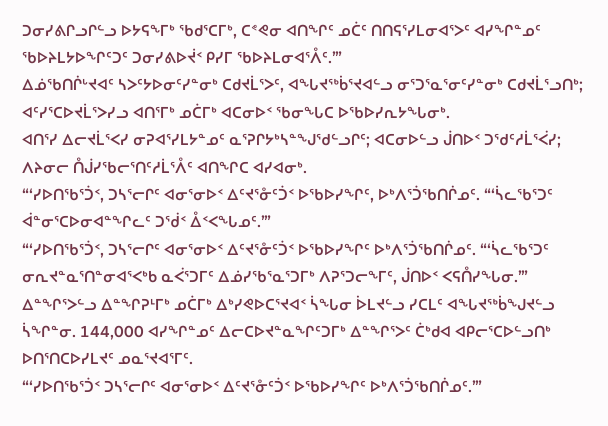ᑐᓂᓯᕕᒋᓗᒋᓪᓗ ᐅᔭᕋᖕᒥᒃ ᖃᑯᕐᑕᒥᒃ, ᑕᕝᕙᓂ ᐊᑎᖏᑦ ᓄᑖᑦ ᑎᑎᕋᕐᓯᒪᓂᐊᕐᐳᑦ ᐊᓯᖏᓐᓄᑦ ᖃᐅᔨᒪᔭᐅᖏᑦᑐᑦ ᑐᓂᓯᕕᐅᔫᑉ ᑭᓯᒥ ᖃᐅᔨᒪᓂᐊᕐᐰᑦ.’”
ᐃᓅᖃᑎᒌᒡᔪᐊᑦ ᓴᐳᑦᔭᐅᓂᑦᓯᓐᓂᒃ ᑕᑯᔪᒫᕐᐳᑦ, ᐊᖓᔪᖅᑳᕐᔪᐊᓪᓗ ᓂᕐᑐᕐᓇᕐᓂᑦᓯᓐᓂᒃ ᑕᑯᔪᒫᕐᓗᑎᒃ; ᐊᑦᓯᕐᑕᐅᔪᒫᕐᐳᓯᓗ ᐊᑎᕐᒥᒃ ᓄᑖᒥᒃ ᐊᑕᓂᐅᑉ ᖃᓂᖓᑕ ᐅᖃᐅᓯᕆᔭᖓᓂᒃ.
ᐊᑎᕐᓯ ᐃᓕᔪᒫᕐᐸᓯ ᓂᕈᐊᕐᓯᒪᔭᓐᓄᑦ ᓇᕐᕈᒋᔭᒃᓴᓐᖑᖁᓪᓗᒋᑦ; ᐊᑕᓂᐅᓪᓗ ᒎᑎᐅᑉ ᑐᖁᑦᓱᒫᕐᐹᓯ; ᐱᔨᓂᓕ ᑍᒎᓯᖃᓕᕐᑎᑦᓱᒫᕐᐰᑦ ᐊᑎᖏᑕ ᐊᓯᐊᓂᒃ.
“‘ᓯᐅᑎᖃᕐᑑᑉ, ᑐᓴᕐᓕᒋᑦ ᐊᓂᕐᓂᐅᑉ ᐃᑦᔪᕐᓁᑦᑑᑉ ᐅᖃᐅᓯᖏᑦ, ᐅᒃᐱᕐᑑᖃᑎᒌᓄᑦ. “‘ᓵᓚᖃᕐᑐᑦ ᐋᓐᓂᕐᑕᐅᓂᐊᓐᖏᓚᑦ ᑐᖂᑉ ᐂᑉᐸᖓᓄᑦ.’”
“‘ᓯᐅᑎᖃᕐᑑᑉ, ᑐᓴᕐᓕᒋᑦ ᐊᓂᕐᓂᐅᑉ ᐃᑦᔪᕐᓁᑦᑑᑉ ᐅᖃᐅᓯᖏᑦ ᐅᒃᐱᕐᑑᖃᑎᒌᓄᑦ. “‘ᓵᓚᖃᕐᑐᑦ ᓂᕆᔪᓐᓇᕐᑎᓐᓂᐊᕐᐸᒃᑲ ᓇᐹᕐᑐᒥᑦ ᐃᓅᓯᖃᕐᓇᕐᑐᒥᒃ ᐱᕈᕐᑐᓕᖕᒥᑦ, ᒎᑎᐅᑉ ᐸᕋᑍᓯᖓᓂ.’”
ᐃᓐᖏᕐᐳᓪᓗ ᐃᓐᖏᕈᒻᒥᒃ ᓄᑖᒥᒃ ᐃᒃᓯᕙᐅᑕᕐᔪᐊᑉ ᓵᖓᓂ ᐆᒪᔪᓪᓗ ᓯᑕᒪᑦ ᐊᖓᔪᖅᑳᖑᔪᓪᓗ ᓵᖏᓐᓂ. 144,000 ᐊᓯᖏᓐᓄᑦ ᐃᓕᑕᐅᔪᓐᓇᖏᑦᑐᒥᒃ ᐃᓐᖏᕐᐳᑦ ᑖᒃᑯᐊ ᐊᑭᓕᕐᑕᐅᓪᓗᑎᒃ ᐅᑎᕐᑎᑕᐅᓯᒪᔪᑦ ᓄᓇᕐᔪᐊᕐᒥᑦ.
“‘ᓯᐅᑎᖃᕐᑑᑉ ᑐᓴᕐᓕᒋᑦ ᐊᓂᕐᓂᐅᑉ ᐃᑦᔪᕐᓁᑦᑑᑉ ᐅᖃᐅᓯᖏᑦ ᐅᒃᐱᕐᑑᖃᑎᒌᓄᑦ.’”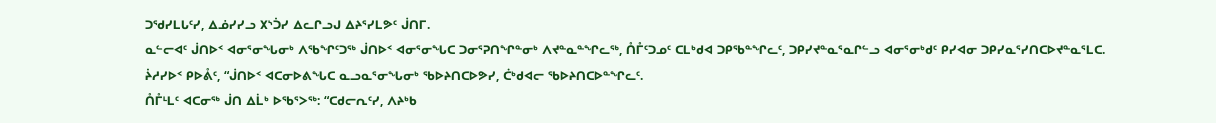ᑐᖁᓯᒪᒐᑦᓯ, ᐃᓅᓯᓯᓗ ᙭ᔅᑑᓯ ᐃᓚᒋᓗᒍ ᐃᔨᕐᓯᒪᕗᑦ ᒎᑎᒥ.
ᓇᓪᓕᐊᑦ ᒎᑎᐅᑉ ᐊᓂᕐᓂᖓᓂᒃ ᐱᖃᖏᑦᑐᖅ ᒎᑎᐅᑉ ᐊᓂᕐᓂᖓᑕ ᑐᓂᕐᕈᑎᖏᓐᓂᒃ ᐱᔪᓐᓇᓐᖏᓚᖅ, ᑍᒤᑦᑐᓄᑦ ᑕᒪᒃᑯᐊ ᑐᑭᖃᓐᖏᓚᑦ, ᑐᑭᓯᔪᓐᓇᕐᓇᒋᓪᓗ ᐊᓂᕐᓂᒃᑯᑦ ᑭᓯᐊᓂ ᑐᑭᓯᓇᕐᓯᑎᑕᐅᔪᓐᓇᕐᒪᑕ.
ᔩᓱᓯᐅᑉ ᑭᐅᕔᑦ, “ᒎᑎᐅᑉ ᐊᑕᓂᐅᕕᖓᑕ ᓇᓗᓇᕐᓂᖓᓂᒃ ᖃᐅᔨᑎᑕᐅᕗᓯ, ᑖᒃᑯᐊᓕ ᖃᐅᔨᑎᑕᐅᓐᖏᓚᑦ.
ᑍᒤᒻᒪᑦ ᐊᑕᓂᖅ ᒎᑎ ᐃᒫᒃ ᐅᖃᕐᐳᖅ: “ᑕᑯᓕᕆᑦᓯ, ᐱᔨᒃᑲ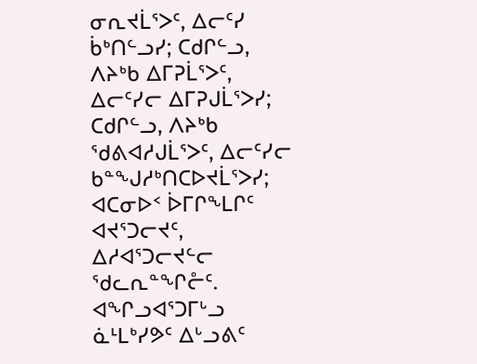ᓂᕆᔪᒫᕐᐳᑦ, ᐃᓕᑦᓯ ᑳᒃᑎᓪᓗᓯ; ᑕᑯᒋᓪᓗ, ᐱᔨᒃᑲ ᐃᒥᕈᒫᕐᐳᑦ, ᐃᓕᑦᓯᓕ ᐃᒥᕈᒍᒫᕐᐳᓯ; ᑕᑯᒋᓪᓗ, ᐱᔨᒃᑲ ᖁᕕᐊᓱᒍᒫᕐᐳᑦ, ᐃᓕᑦᓯᓕ ᑲᓐᖑᓱᒃᑎᑕᐅᔪᒫᕐᐳᓯ;
ᐊᑕᓂᐅᑉ ᐆᒥᒋᖕᒪᒋᑦ ᐊᔪᕐᑐᓕᔪᑦ, ᐃᓱᐊᕐᑐᓕᔪᓪᓕ ᖁᓚᕆᓐᖏᓔᑦ.
ᐊᖏᓗᐊᕐᑐᒥᒡᓗ ᓈᒻᒪᒃᓯᕗᑦ ᐃᒡᓗᕕᑦ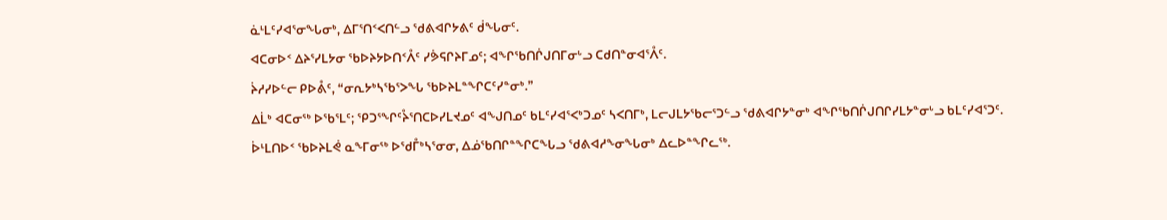ᓈᒻᒪᑦᓯᐊᕐᓂᖓᓂᒃ, ᐃᒥᕐᑎᑉᐸᑎᓪᓗ ᖁᕕᐊᒋᔭᕕᑦ ᑰᖓᓂᑦ.
ᐊᑕᓂᐅᑉ ᐃᔨᕐᓯᒪᔭᓂ ᖃᐅᔨᔭᐅᑎᑉᐰᑦ ᓯᕘᕋᒋᔨᒥᓄᑦ; ᐊᖏᖃᑎᒌᒍᑎᒥᓂᒡᓗ ᑕᑯᑎᓐᓂᐊᕐᐰᑦ.
ᔩᓱᓯᐅᓪᓕ ᑭᐅᕔᑦ, “ᓂᕆᔭᒃᓴᖃᕐᐳᖓ ᖃᐅᔨᒪᓐᖏᑕᑦᓯᓐᓂᒃ.”
ᐃᒫᒃ ᐊᑕᓂᖅ ᐅᖃᕐᒪᑦ; ᕿᑐᕐᖏᑦᔧᕐᑎᑕᐅᓯᒪᔪᓄᑦ ᐊᖑᑎᓄᑦ ᑲᒪᑦᓯᐊᕐᐸᒃᑐᓄᑦ ᓴᐸᑎᒥᒃ, ᒪᓕᒍᒪᔭᖃᓕᕐᑐᓪᓗ ᖁᕕᐊᒋᔭᓐᓂᒃ ᐊᖏᖃᑎᒌᒍᑎᒋᓯᒪᔭᓐᓂᒡᓗ ᑲᒪᑦᓯᐊᕐᑐᑦ.
ᐆᒻᒪᑎᐅᑉ ᖃᐅᔨᒪᕚ ᓇᖕᒥᓂᖅ ᐅᖁᒤᒃᓴᕐᓂᓂ, ᐃᓅᖃᑎᒋᓐᖏᑕᖓᓗ ᖁᕕᐊᓱᖕᓂᖓᓂᒃ ᐃᓚᐅᓐᖏᓚᖅ.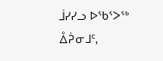ᒨᓯᓯᓗ ᐅᖃᕐᐳᖅ ᐂᕉᓂᒧᑦ,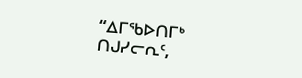“ᐃᒥᖃᐅᑎᒥᒃ ᑎᒍᓯᓕᕆᑦ,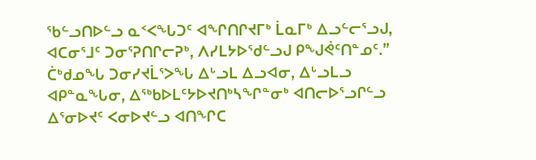ᖃᓪᓗᑎᐅᓪᓗ ᓇᑉᐸᖓᑐᑦ ᐊᖏᑎᒋᔪᒥᒃ ᒫᓇᒥᒃ ᐃᓗᓪᓕᕐᓗᒍ, ᐊᑕᓂᕐᒧᑦ ᑐᓂᕐᕈᑎᒋᓕᕈᒃ, ᐱᓯᒪᔭᐅᖁᓪᓗᒍ ᑭᖑᕚᑦᑎᓐᓄᑦ.”
ᑖᒃᑯᓄᖓ ᑐᓂᓯᔪᒫᕐᐳᖓ ᐃᒡᓗᒪ ᐃᓗᐊᓂ, ᐃᒡᓗᒪᓗ ᐊᑭᓐᓇᖓᓂ, ᐃᖅᑲᐅᒪᑦᔭᐅᔪᑎᒃᓴᖏᓐᓂᒃ ᐊᑎᓕᐅᕐᓗᒋᓪᓗ ᐃᕐᓂᐅᔪᑦ ᐸᓂᐅᔪᓪᓗ ᐊᑎᖏᑕ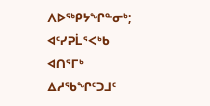ᐱᐅᖅᑭᔭᖏᓐᓂᒃ; ᐊᑦᓯᕈᒫᕐᐸᒃᑲ ᐊᑎᕐᒥᒃ ᐃᓱᖃᖏᑦᑐᒧᑦ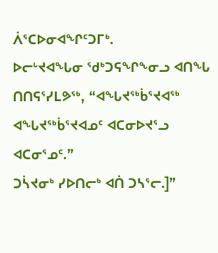ᐲᕐᑕᐅᓂᐊᖏᑦᑐᒥᒃ.
ᐅᓕᒡᔪᐊᖓᓂ ᖁᒃᑐᕋᖏᖕᓂᓗ ᐊᑎᖓ ᑎᑎᕋᕐᓯᒪᕗᖅ, “ᐊᖓᔪᖅᑳᕐᔪᐊᖅ ᐊᖓᔪᖅᑳᕐᔪᐊᓄᑦ ᐊᑕᓂᐅᔪᕐᓗ ᐊᑕᓂᕐᓄᑦ.”
ᑐᓵᔪᓂᒃ ᓯᐅᑎᓕᒃ ᐊᑏ ᑐᓴᕐᓕ.]”